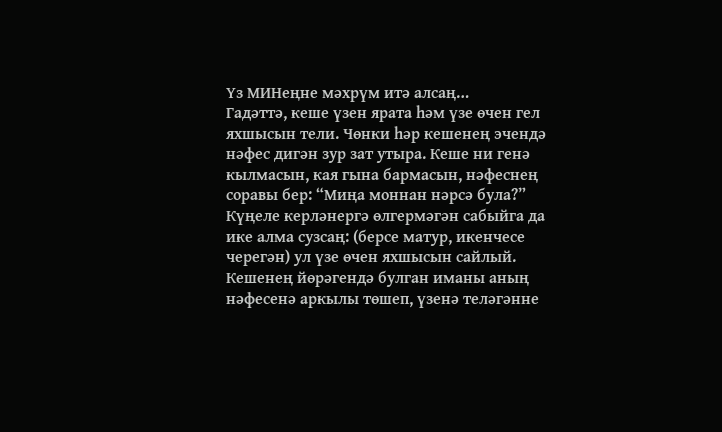Үз МИНеңне мәхрүм итә алсаң…
Гадәттә, кеше үзен ярата һәм үзе өчен гел яхшысын тели. Чөнки һәр кешенең эчендә нәфес дигән зур зат утыра. Кеше ни генә кылмасын, кая гына бармасын, нәфеснең соравы бер: “Миңа моннан нәрсә була?” Күңеле керләнергә өлгермәгән сабыйга да ике алма сузсаң: (берсе матур, икенчесе черегән) ул үзе өчен яхшысын сайлый. Кешенең йөрәгендә булган иманы аның нәфесенә аркылы төшеп, үзенә теләгәнне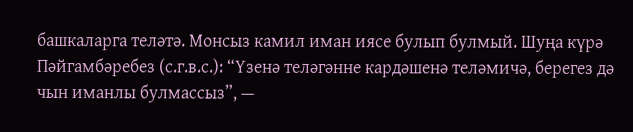башкаларга теләтә. Монсыз камил иман иясе булып булмый. Шуңа күрә Пәйгамбәребез (с.г.в.с.): “Үзенә теләгәнне кардәшенә теләмичә, берегез дә чын иманлы булмассыз”, —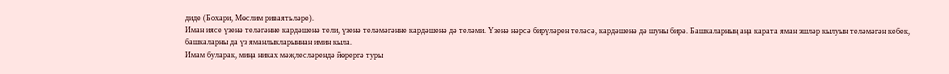диде (Бохари, Мөслим риваятьләре).
Иман иясе үзенә теләгәнне кардәшенә тели, үзенә теләмәгәнне кардәшенә дә теләми. Үзенә нәрсә бирүләрен теләсә, кардәшенә дә шуны бирә. Башкаларның аңа карата яман эшләр кылуын теләмәгән кебек, башкаларны да үз яманлыкларыннан имин кыла.
Имам буларак, миңа никах мәҗлесләрендә йөрергә туры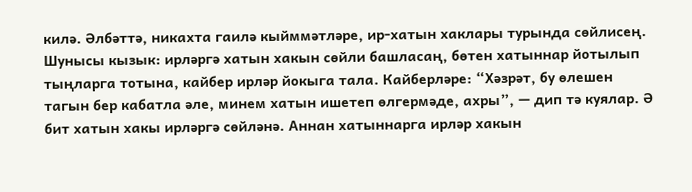килә. Әлбәттә, никахта гаилә кыйммәтләре, ир-хатын хаклары турында сөйлисең. Шунысы кызык: ирләргә хатын хакын сөйли башласаң, бөтен хатыннар йотылып тыңларга тотына, кайбер ирләр йокыга тала. Кайберләре: “Хәзрәт, бу өлешен тагын бер кабатла әле, минем хатын ишетеп өлгермәде, ахры”, — дип тә куялар. Ә бит хатын хакы ирләргә сөйләнә. Аннан хатыннарга ирләр хакын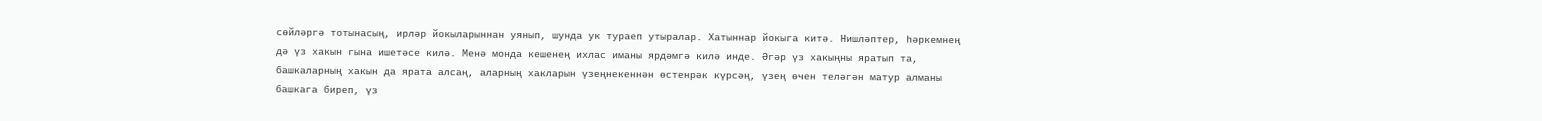сөйләргә тотынасың, ирләр йокыларыннан уянып, шунда ук тураеп утыралар. Хатыннар йокыга китә. Нишләптер, һәркемнең дә үз хакын гына ишетәсе килә. Менә монда кешенең ихлас иманы ярдәмгә килә инде. Әгәр үз хакыңны яратып та, башкаларның хакын да ярата алсаң, аларның хакларын үзеңнекеннән өстенрәк күрсәң, үзең өчен теләгән матур алманы башкага биреп, үз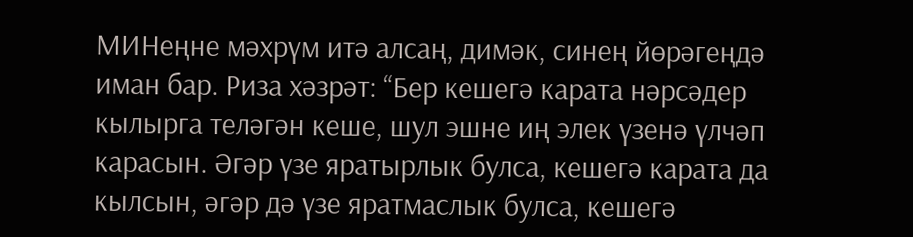МИНеңне мәхрүм итә алсаң, димәк, синең йөрәгеңдә иман бар. Риза хәзрәт: “Бер кешегә карата нәрсәдер кылырга теләгән кеше, шул эшне иң элек үзенә үлчәп карасын. Әгәр үзе яратырлык булса, кешегә карата да кылсын, әгәр дә үзе яратмаслык булса, кешегә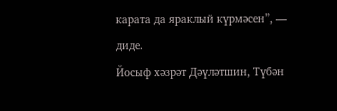карата да яраклый күрмәсен”, — диде.
Йосыф хәзрәт Дәүләтшин, Түбән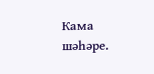Кама шәһәре.